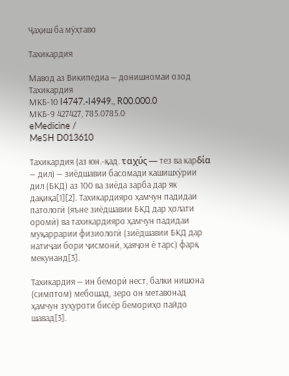Ҷаҳиш ба мӯҳтаво

Тахикардия

Мавод аз Википедиа — донишномаи озод
Тахикардия
МКБ-10 I4747.-I4949., R00.000.0
МКБ-9 427427, 785.0785.0
eMedicine /
MeSH D013610

Тахикардия (аз юн.-қад. ταχύς — тез ва карδία — дил) — зиёдшавии басомади кашишхӯрии дил (БКД) аз 100 ва зиёда зарба дар як дақиқа[1][2]. Тахикардияро ҳамчун падидаи патологӣ (яъне зиёдшавии БКД дар ҳолати оромӣ) ва тахикардияро ҳамчун падидаи муқаррарии физиологӣ (зиёдшавии БКД дар натиҷаи бори ҷисмонӣ, ҳаяҷон ё тарс) фарқ мекунанд[3].

Тахикардия — ин беморӣ нест, балки нишона (симптом) мебошад, зеро он метавонад ҳамчун зуҳуроти бисёр бемориҳо пайдо шавад[3].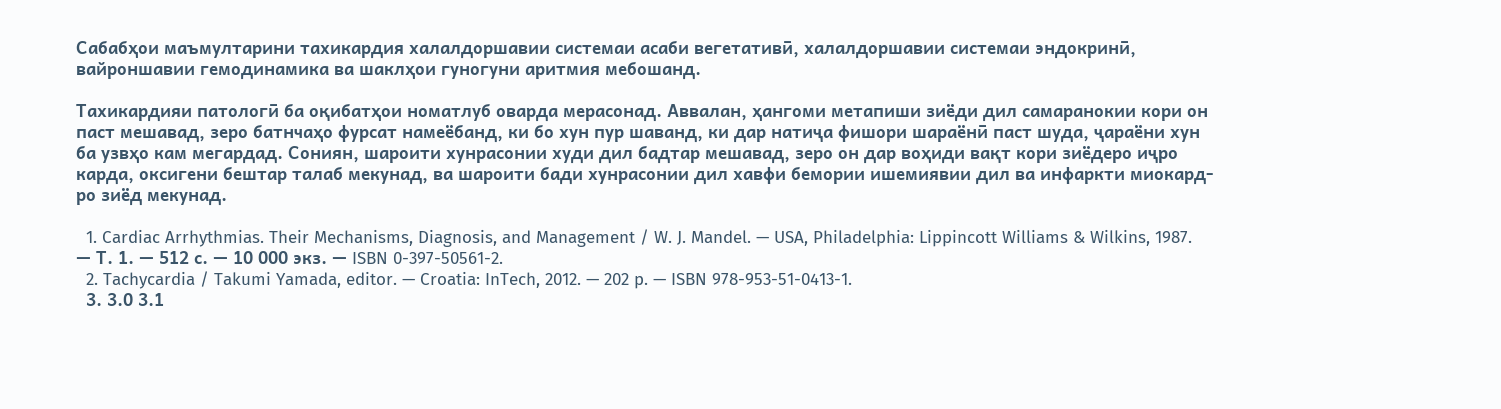Сабабҳои маъмултарини тахикардия халалдоршавии системаи асаби вегетативӣ, халалдоршавии системаи эндокринӣ, вайроншавии гемодинамика ва шаклҳои гуногуни аритмия мебошанд.

Тахикардияи патологӣ ба оқибатҳои номатлуб оварда мерасонад. Аввалан, ҳангоми метапиши зиёди дил самаранокии кори он паст мешавад, зеро батнчаҳо фурсат намеёбанд, ки бо хун пур шаванд, ки дар натиҷа фишори шараёнӣ паст шуда, ҷараёни хун ба узвҳо кам мегардад. Сониян, шароити хунрасонии худи дил бадтар мешавад, зеро он дар воҳиди вақт кори зиёдеро иҷро карда, оксигени бештар талаб мекунад, ва шароити бади хунрасонии дил хавфи бемории ишемиявии дил ва инфаркти миокард-ро зиёд мекунад.

  1. Cardiac Arrhythmias. Their Mechanisms, Diagnosis, and Management / W. J. Mandel. — USA, Philadelphia: Lippincott Williams & Wilkins, 1987. — Т. 1. — 512 с. — 10 000 экз. — ISBN 0-397-50561-2.
  2. Tachycardia / Takumi Yamada, editor. — Croatia: InTech, 2012. — 202 p. — ISBN 978-953-51-0413-1.
  3. 3.0 3.1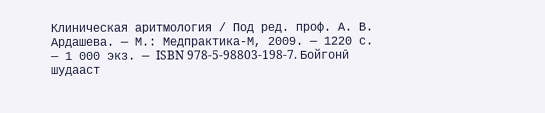Клиническая аритмология / Под ред. проф. А. В. Ардашева. — М.: Медпрактика-М, 2009. — 1220 с. — 1 000 экз. — ISBN 978-5-98803-198-7. Бойгонӣ шудааст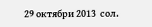29 октябри 2013  сол.